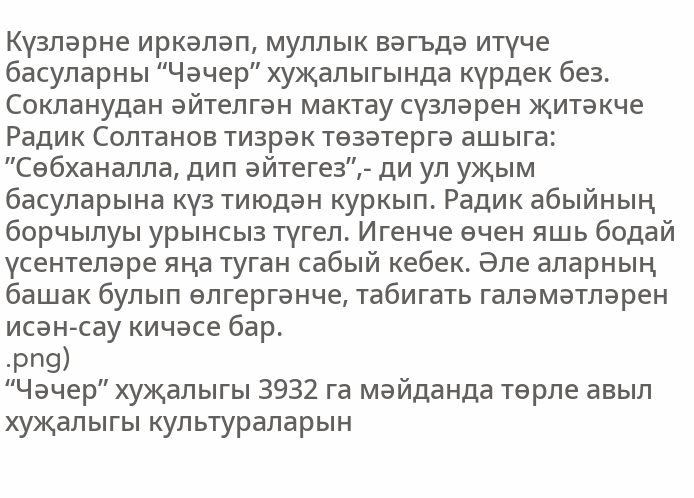Күзләрне иркәләп, муллык вәгъдә итүче басуларны “Чәчер” хуҗалыгында күрдек без. Сокланудан әйтелгән мактау сүзләрен җитәкче Радик Солтанов тизрәк төзәтергә ашыга: ”Сөбханалла, дип әйтегез”,- ди ул уҗым басуларына күз тиюдән куркып. Радик абыйның борчылуы урынсыз түгел. Игенче өчен яшь бодай үсентеләре яңа туган сабый кебек. Әле аларның башак булып өлгергәнче, табигать галәмәтләрен исән-сау кичәсе бар.
.png)
“Чәчер” хуҗалыгы 3932 га мәйданда төрле авыл хуҗалыгы культураларын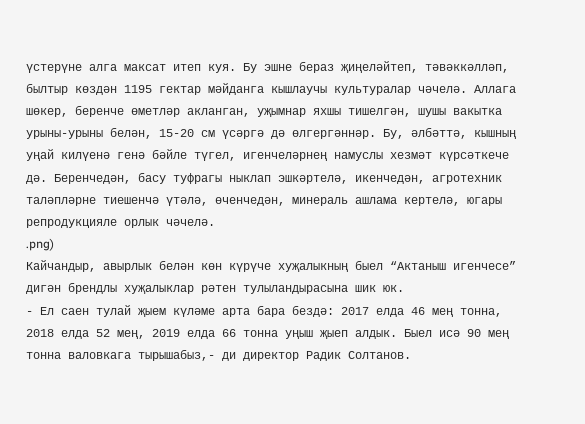үстерүне алга максат итеп куя. Бу эшне бераз җиңеләйтеп, тәвәккәлләп, былтыр көздән 1195 гектар мәйданга кышлаучы культуралар чәчелә. Аллага шөкер, беренче өметләр акланган, уҗымнар яхшы тишелгән, шушы вакытка урыны-урыны белән, 15-20 см үсәргә дә өлгергәннәр. Бу, әлбәттә, кышның уңай килүенә генә бәйле түгел, игенчеләрнең намуслы хезмәт күрсәткече дә. Беренчедән, басу туфрагы ныклап эшкәртелә, икенчедән, агротехник таләпләрне тиешенчә үтәлә, өченчедән, минераль ашлама кертелә, югары репродукцияле орлык чәчелә.
.png)
Кайчандыр, авырлык белән көн күрүче хуҗалыкның быел “Актаныш игенчесе” дигән брендлы хуҗалыклар рәтен тулыландырасына шик юк.
- Ел саен тулай җыем күләме арта бара бездә: 2017 елда 46 мең тонна, 2018 елда 52 мең, 2019 елда 66 тонна уңыш җыеп алдык. Быел исә 90 мең тонна валовкага тырышабыз,- ди директор Радик Солтанов.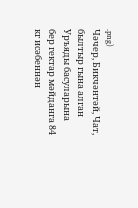.png)
Чәчер, Бикчәнтәй, Чат, былтыр гына алган Уръяды басуларына бер гектар мәйданга 84 кг исәбеннән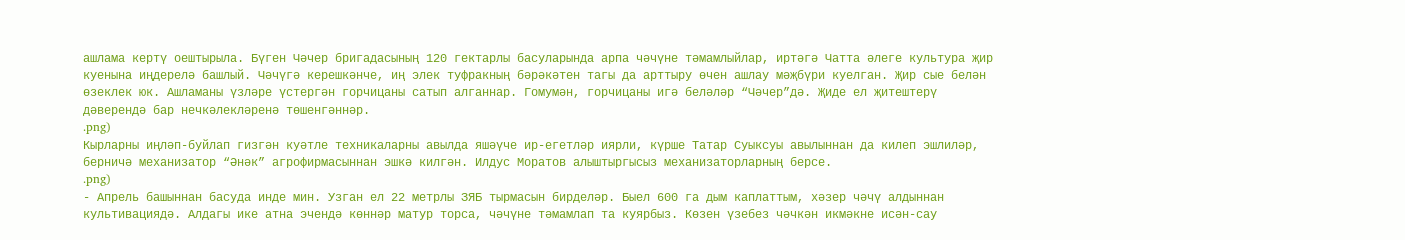ашлама кертү оештырыла. Бүген Чәчер бригадасының 120 гектарлы басуларында арпа чәчүне тәмамлыйлар, иртәгә Чатта әлеге культура җир куенына иңдерелә башлый. Чәчүгә керешкәнче, иң элек туфракның бәрәкәтен тагы да арттыру өчен ашлау мәҗбүри куелган. Җир сые белән өзеклек юк. Ашламаны үзләре үстергән горчицаны сатып алганнар. Гомумән, горчицаны игә беләләр “Чәчер”дә. Җиде ел җитештерү дәверендә бар нечкәлекләренә төшенгәннәр.
.png)
Кырларны иңләп-буйлап гизгән куәтле техникаларны авылда яшәүче ир-егетләр иярли, күрше Татар Суыксуы авылыннан да килеп эшлиләр, берничә механизатор “Әнәк” агрофирмасыннан эшкә килгән. Илдус Моратов алыштыргысыз механизаторларның берсе.
.png)
- Апрель башыннан басуда инде мин. Узган ел 22 метрлы ЗЯБ тырмасын бирделәр. Быел 600 га дым каплаттым, хәзер чәчү алдыннан культивациядә. Алдагы ике атна эчендә көннәр матур торса, чәчүне тәмамлап та куярбыз. Көзен үзебез чәчкән икмәкне исән-сау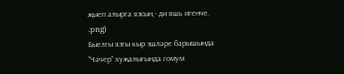җыеп алырга язсын,- ди яшь игенче.
.png)
Быелгы язгы кыр эшләре барышында “Чәчер” хуҗалыгында гомум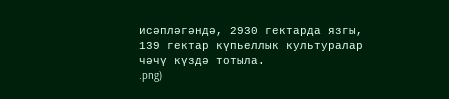исәпләгәндә, 2930 гектарда язгы, 139 гектар күпьеллык культуралар чәчү күздә тотыла.
.png)